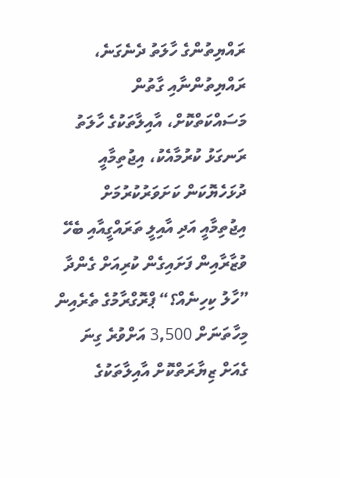ރައްޔިތުންގެ ހާލަތު ދެނެގަނެ، ރައްޔިތުންނާއި ގާތުން މަސައްކަތްކޮށް، އާއިލާތަކުގެ ހާލަތު ރަނގަޅު ކުރުމާއެކު، އިޖުތިމާއީ ދުޅަހެޔޮކަން ކަށަވަރުކުރުމަށް އިޖުތިމާއީ އަދި އާއިލީ ތަރައްގީއާއި ބެހޭ ވުޒާރާއިން ފަށައިގެން ކުރިއަށް ގެންދާ ”ހާލު ކިހިނެއް؟“ ޕްރޮގްރާމުގެ ތެރެއިން މިހާތަނަށް 3,500 އަށްވުރެ ގިނަ ގެއަށް ޒިޔާރަތްކޮށް އާއިލާތަކުގެ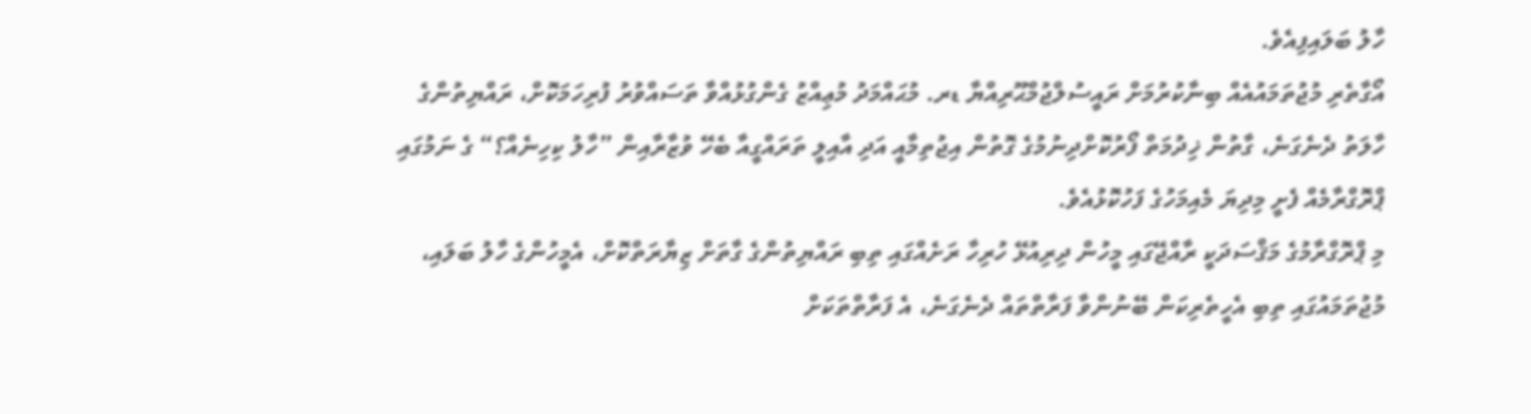ހާލު ބަލައިފިއެވެ.
އޯގާތެރި މުޖުތަމައުއެއް ބިނާކުރުމަށް ރައީސުލްޖުމްޙޫރިއްޔާ ޑރ. މުޙައްމަދު މުޢިއްޒު ގެންގުޅުއްވާ ތަސައްވުރު ފުރިހަމަކޮށް، ރައްޔިތުންގެ ހާލަތު ދެނެގަނެ، ގާތުން ޚިދުމަތް ފޯރުކޮށްދިނުމުގެ ގޮތުން އިޖުތިމާއީ އަދި އާއިލީ ތަރައްގީއާ ބެހޭ ވުޒާރާއިން ”ހާލު ކިހިނެއް؟“ ގެ ނަމުގައި ޕްރޮގްރާމެއް ފެށީ މިދިޔަ މެއިމަހުގެ ފަހުކޮޅުއެވެ.
މި ޕްރޮގްރާމުގެ މަޤްސަދަކީ ރާއްޖޭގައި މީހުން ދިރިއުޅޭ ހުރިހާ ރަށެއްގައި ތިބި ރައްޔިތުންގެ ގާތަށް ޒިޔާރަތްކޮށް، އެމީހުންގެ ހާލު ބަލައި، މުޖުތަމައުގައި ތިބި އެހީތެރިކަން ބޭނުންވާ ފަރާތްތައް ދެނެގަނެ، އެ ފަރާތްތަކަށް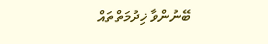ބޭނުންވާ ޚިދުމަތްތައް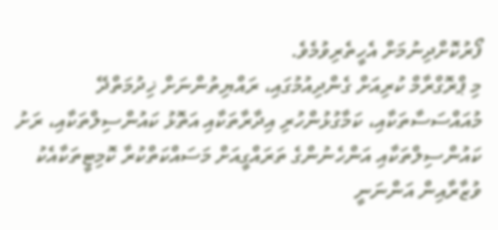ފޯރުކޮށްދިނުމަށް އެހީތެރިވުމެވެ.
މި ޕްރޮގްރާމް ކުރިއަށް ގެންދިއުމުގައި، ރައްޔިތުންނަށް ޚިދުމަތްދޭ މުއައްސަސާތަކާއި، ކަމާގުޅުންހުރި އިދާރާތަކާއި އަތޮޅު ކައުންސިލްތަކާއި، ރަށު ކައުންސިލްތަކާއި އަންހެނުންގެ ތަރައްގީއަށް މަސައްކަތްކުރާ ކޮމިޓީތަކާއެކު ވުޒާރާއިން އަންނަނީ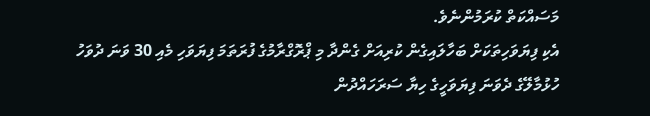މަސައްކަތް ކުރަމުންނެވެ.
އެކި ފިޔަވަހިތަކަށް ބަހާލައިގެން ކުރިއަށް ގެންދާ މި ޕްރޮގްރާމުގެ ފުރަތަމަ ފިޔަވަހި މެއި 30 ވަނަ ދުވަހު ހުޅުމާލޭގެ ދެވަނަ ފިޔަވަހީގެ ހިޔާ ސަރަހައްދުން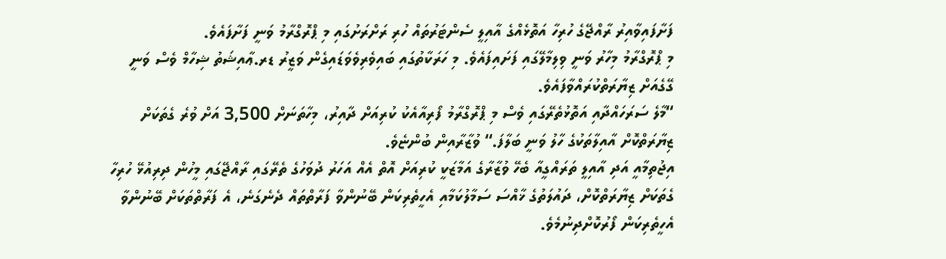ފަށާފައިވާއިރު ރާއްޖޭގެ ހުރިހާ އަތޮޅެއްގެ އާއިލީ ސެންޓަރުތައް ހުރި ރަށްރަށުގައި މި ޕްރޮގްރާމު ވަނީ ފަށާފައެވެ.
މި ޕްރޮގްރާމު މިހާރު ވަނީ ވިލިމާލޭގައި ފަށައިފައެވެ. މި ހަރަކާތުގައި ބައިވެރިވެވަޑައިގެން ވަޒީރު ޑރ.ޢާއިޝަތު ޝިހާމް ވެސް ވަނީ ގޭގެއަށް ޒިޔާރަތްކުރައްވާފައެވެ.
“މާލެ ސަރަހައްދާއި އަތޮޅުތެރޭގައި ވެސް މި ޕްރޮގްރާމު ފޯރިއާއެކު ކުރިއަށް ދާއިރު، މިހާތަނަށް 3,500 އަށް ވުރެ ގެތަކަށް ޒިޔާރަތްކޮށް އާއިލާތަކުގެ ހާލު ވަނީ ބަލާފަ.“ ވުޒާރާއިން ބުންޏެވެ.
އިޖުތިމާއީ އަދި އާއިލީ ތަރައްގީއާ ބެހޭ ވުޒާރާގެ އަމާޒަކީ ކުރިއަށް އޮތް އެއް އަހަރު ދުވަހުގެ ތެރޭގައި ރާއްޖޭގައި މީހުން ދިރިއުޅޭ ހުރިހާ ގެތަކަށް ޒިޔާރަތްކޮށް، ދައުލަތުގެ ޚާއްސަ ސަމާލުކަމާއި އެހީތެރިކަން ބޭނުންވާ ފަރާތްތައް ދެނެގަނެ، އެ ފަރާތްތަކަށް ބޭނުންވާ އެހީތެރިކަން ފޯރުކޮށްދިނުމެވެ.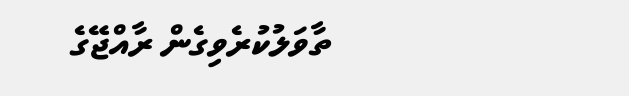ތާވަލުކުރެވިގެން ރާއްޖޭގެ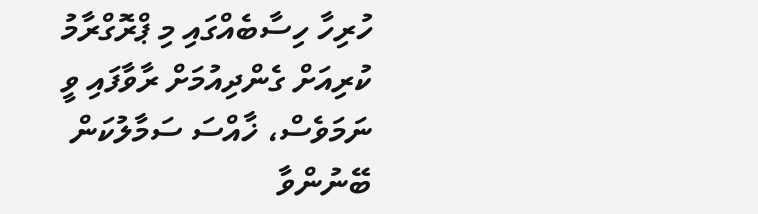ހުރިހާ ހިސާބެއްގައި މި ޕްރޮގްރާމު ކުރިއަށް ގެންދިއުމަށް ރާވާފައި ވީ ނަމަވެސް، ޚާއްސަ ސަމާލުކަން ބޭނުންވާ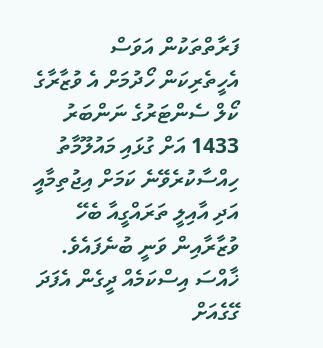ފަރާތްތަކުން އަވަސް އެހީތެރިކަން ހޯދުމަށް އެ ވުޒާރާގެ ކޯލް ސެންޓަރުގެ ނަންބަރު 1433 އަށް ގުޅައި މައުލޫމާތު ހިއްސާކުރެވޭނެ ކަމަށް އިޖުތިމާއީ އަދި އާއިލީ ތަރައްގީއާ ބެހޭ ވުޒާރާއިން ވަނީ ބުނެފައެވެ.
ޚާއްސަ އިސްކަމެއް ދީގެން އެފަދަ ގޭގެއަށް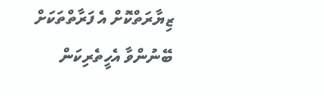ޒިޔާރަތްކޮށް އެ ފަރާތްތަކަށް ބޭނުންވާ އެހީތެރިކަން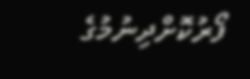ފޯރުކޮށްދިނުމުގެ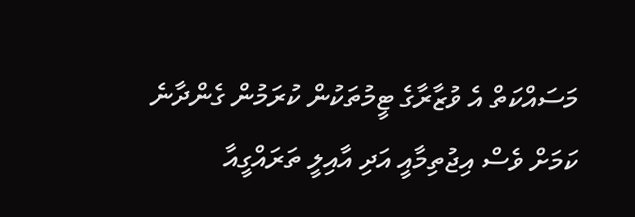މަސައްކަތް އެ ވުޒާރާގެ ޓީމުތަކުން ކުރަމުން ގެންދާނެ ކަމަށް ވެސް އިޖުތިމާއީ އަދި އާއިލީ ތަރައްގީއާ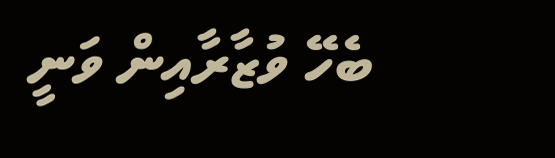ބެހޭ ވުޒާރާއިން ވަނީ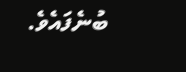ބުނެފައެވެ.